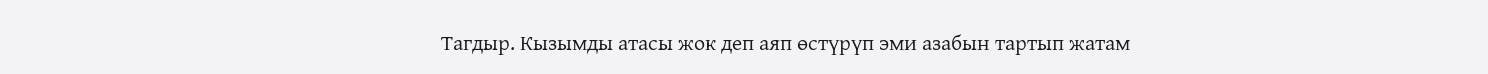Тагдыр. Кызымды атасы жок деп аяп өстүрүп эми азабын тартып жатам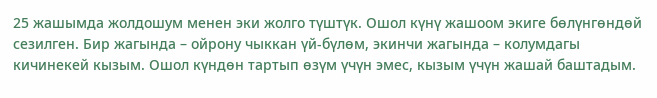25 жашымда жолдошум менен эки жолго түштүк. Ошол күнү жашоом экиге бөлүнгөндөй сезилген. Бир жагында – ойрону чыккан үй-бүлөм, экинчи жагында – колумдагы кичинекей кызым. Ошол күндөн тартып өзүм үчүн эмес, кызым үчүн жашай баштадым.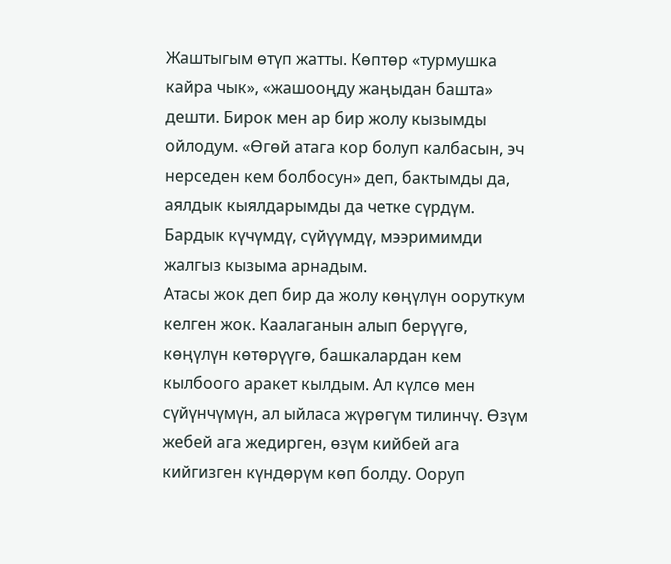Жаштыгым өтүп жатты. Көптөр «турмушка кайра чык», «жашооңду жаңыдан башта» дешти. Бирок мен ар бир жолу кызымды ойлодум. «Өгөй атага кор болуп калбасын, эч нерседен кем болбосун» деп, бактымды да, аялдык кыялдарымды да четке сүрдүм. Бардык күчүмдү, сүйүүмдү, мээримимди жалгыз кызыма арнадым.
Атасы жок деп бир да жолу көңүлүн ооруткум келген жок. Каалаганын алып берүүгө, көңүлүн көтөрүүгө, башкалардан кем кылбоого аракет кылдым. Ал күлсө мен сүйүнчүмүн, ал ыйласа жүрөгүм тилинчү. Өзүм жебей ага жедирген, өзүм кийбей ага кийгизген күндөрүм көп болду. Ооруп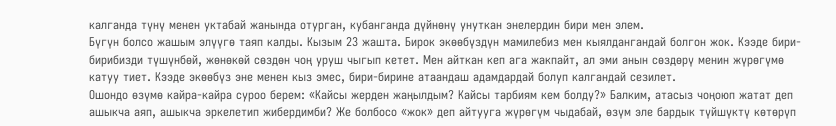калганда түнү менен уктабай жанында отурган, кубанганда дүйнөнү унуткан энелердин бири мен элем.
Бүгүн болсо жашым элүүгө таяп калды. Кызым 23 жашта. Бирок экөөбүздүн мамилебиз мен кыялдангандай болгон жок. Кээде бири-бирибизди түшүнбөй, жөнөкөй сөздөн чоң уруш чыгып кетет. Мен айткан кеп ага жакпайт, ал эми анын сөздөрү менин жүрөгүмө катуу тиет. Кээде экөөбүз эне менен кыз эмес, бири-бирине атаандаш адамдардай болуп калгандай сезилет.
Ошондо өзүмө кайра-кайра суроо берем: «Кайсы жерден жаңылдым? Кайсы тарбиям кем болду?» Балким, атасыз чоңоюп жатат деп ашыкча аяп, ашыкча эркелетип жибердимби? Же болбосо «жок» деп айтууга жүрөгүм чыдабай, өзүм эле бардык түйшүктү көтөрүп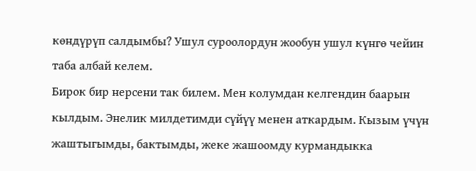көндүрүп салдымбы? Ушул суроолордун жообун ушул күнгө чейин таба албай келем.
Бирок бир нерсени так билем. Мен колумдан келгендин баарын кылдым. Энелик милдетимди сүйүү менен аткардым. Кызым үчүн жаштыгымды, бактымды, жеке жашоомду курмандыкка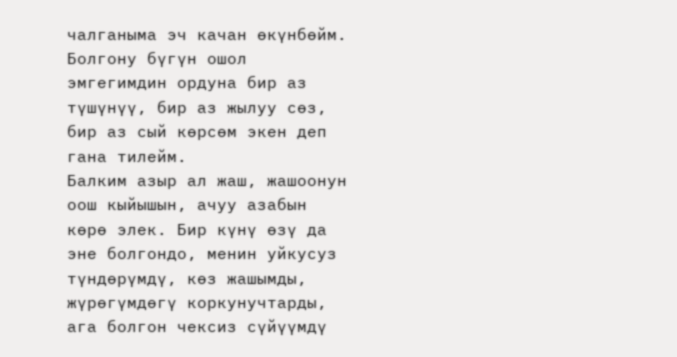чалганыма эч качан өкүнбөйм. Болгону бүгүн ошол эмгегимдин ордуна бир аз түшүнүү, бир аз жылуу сөз, бир аз сый көрсөм экен деп гана тилейм.
Балким азыр ал жаш, жашоонун оош кыйышын, ачуу азабын көрө элек. Бир күнү өзү да эне болгондо, менин уйкусуз түндөрүмдү, көз жашымды, жүрөгүмдөгү коркунучтарды, ага болгон чексиз сүйүүмдү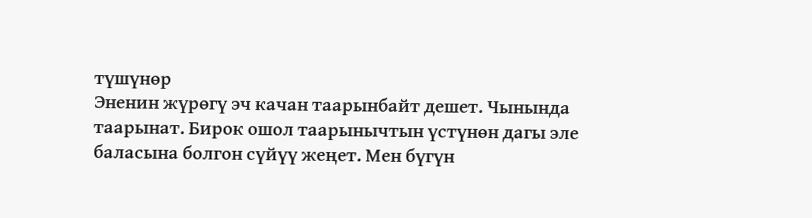түшүнөр
Эненин жүрөгү эч качан таарынбайт дешет. Чынында таарынат. Бирок ошол таарынычтын үстүнөн дагы эле баласына болгон сүйүү жеңет. Мен бүгүн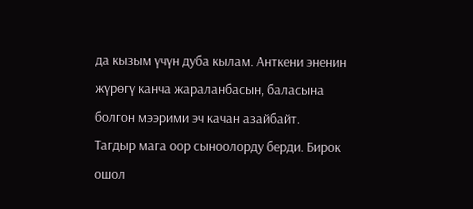да кызым үчүн дуба кылам. Анткени эненин жүрөгү канча жараланбасын, баласына болгон мээрими эч качан азайбайт.
Тагдыр мага оор сыноолорду берди. Бирок ошол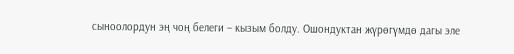сыноолордун эң чоң белеги – кызым болду. Ошондуктан жүрөгүмдө дагы эле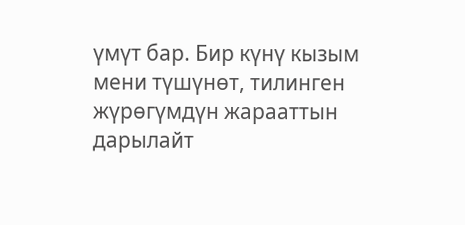үмүт бар. Бир күнү кызым мени түшүнөт, тилинген жүрөгүмдүн жарааттын дарылайт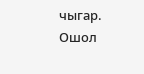чыгар. Ошол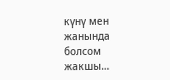күнү мен жанында болсом жакшы…